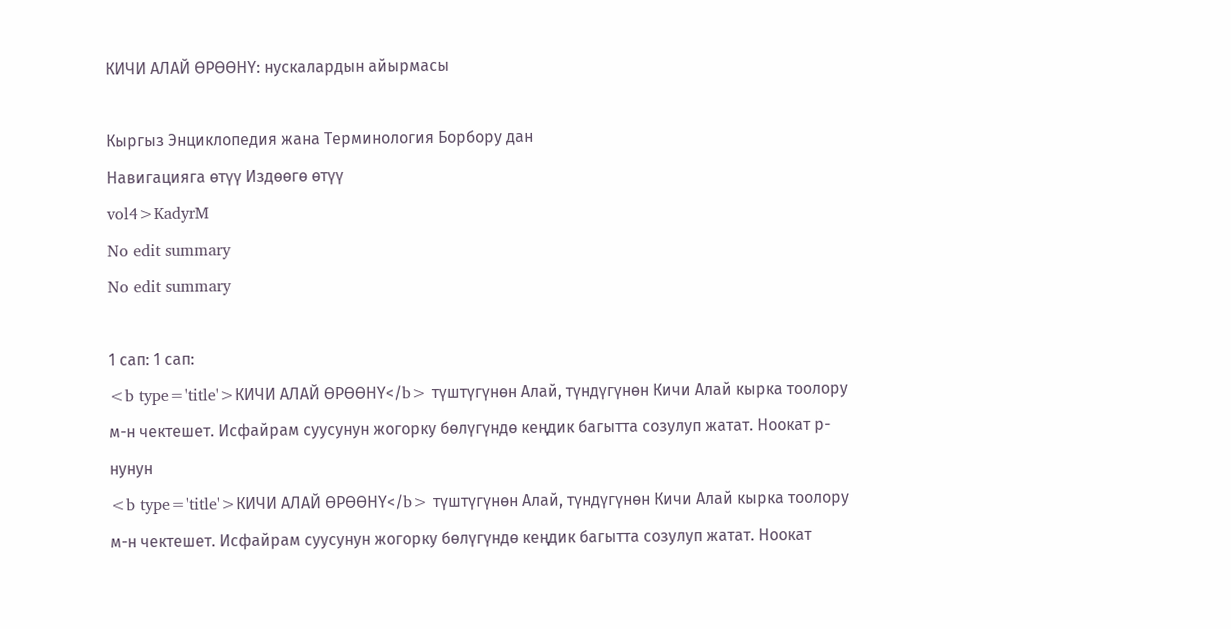КИЧИ АЛАЙ ӨРӨӨНҮ: нускалардын айырмасы

Кыргыз Энциклопедия жана Терминология Борбору дан
Навигацияга өтүү Издөөгө өтүү
vol4>KadyrM
No edit summary
No edit summary

1 сап: 1 сап:
<b type='title'>КИЧИ АЛАЙ ӨРӨӨНҮ</b> түштүгүнөн Алай, түндүгүнөн Кичи Алай кырка тоолору м-н чектешет. Исфайрам суусунун жогорку бөлүгүндө кеңдик багытта созулуп жатат. Ноокат р-нунун
<b type='title'>КИЧИ АЛАЙ ӨРӨӨНҮ</b> түштүгүнөн Алай, түндүгүнөн Кичи Алай кырка тоолору м-н чектешет. Исфайрам суусунун жогорку бөлүгүндө кеңдик багытта созулуп жатат. Ноокат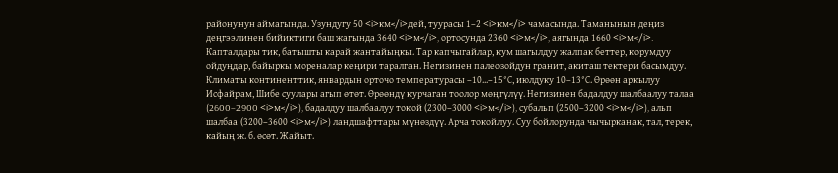районунун аймагында. Узундугу 50 <i>км</i>дей, туурасы 1–2 <i>км</i> чамасында. Таманынын деңиз деңгээлинен бийиктиги баш жагында 3640 <i>м</i>, ортосунда 2360 <i>м</i>, аягында 1660 <i>м</i>. Капталдары тик, батышты карай жантайыңкы. Тар капчыгайлар, кум шагылдуу жалпак беттер, корумдуу ойдуңдар, байыркы мореналар кеңири таралган. Негизинен палеозойдун гранит, акиташ тектери басымдуу. Климаты континенттик, январдын орточо температурасы –10...–15°С, июлдуку 10–13°С. Өрөөн аркылуу Исфайрам, Шибе суулары агып өтөт. Өрөөндү курчаган тоолор мөңгүлүү. Негизинен бадалдуу шалбаалуу талаа (2600–2900 <i>м</i>), бадалдуу шалбаалуу токой (2300–3000 <i>м</i>), субальп (2500–3200 <i>м</i>), альп шалбаа (3200–3600 <i>м</i>) ландшафттары мүнөздүү. Арча токойлуу. Суу бойлорунда чычырканак, тал, терек, кайың ж. б. өсөт. Жайыт.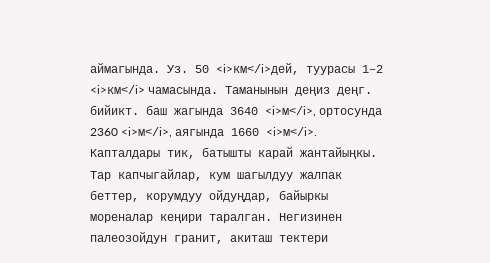аймагында. Уз. 50 <i>км</i>дей, туурасы 1–2 <i>км</i> чамасында. Таманынын деңиз деңг. бийикт. баш жагында 3640 <i>м</i>, ортосунда 2360 <i>м</i>, аягында 1660 <i>м</i>. Капталдары тик, батышты карай жантайыңкы. Тар капчыгайлар, кум шагылдуу жалпак беттер, корумдуу ойдуңдар, байыркы мореналар кеңири таралган. Негизинен палеозойдун гранит, акиташ тектери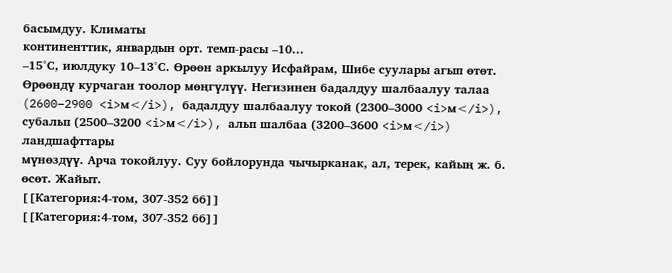басымдуу. Климаты
континенттик, январдын орт. темп-расы –10...
–15°С, июлдуку 10–13°С. Өрөөн аркылуу Исфайрам, Шибе суулары агып өтөт. Өрөөндү курчаган тоолор мөңгүлүү. Негизинен бадалдуу шалбаалуу талаа (2600–2900 <i>м</i>), бадалдуу шалбаалуу токой (2300–3000 <i>м</i>), субальп (2500–3200 <i>м</i>), альп шалбаа (3200–3600 <i>м</i>) ландшафттары
мүнөздүү. Арча токойлуу. Суу бойлорунда чычырканак, ал, терек, кайың ж. б. өсөт. Жайыт.
[[Категория:4-том, 307-352 бб]]
[[Категория:4-том, 307-352 бб]]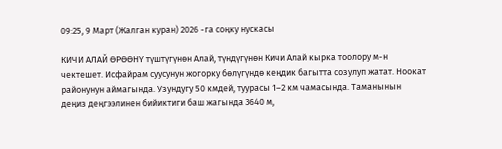09:25, 9 Март (Жалган куран) 2026 -га соңку нускасы

КИЧИ АЛАЙ ӨРӨӨНҮ түштүгүнөн Алай, түндүгүнөн Кичи Алай кырка тоолору м-н чектешет. Исфайрам суусунун жогорку бөлүгүндө кеңдик багытта созулуп жатат. Ноокат районунун аймагында. Узундугу 50 кмдей, туурасы 1–2 км чамасында. Таманынын деңиз деңгээлинен бийиктиги баш жагында 3640 м,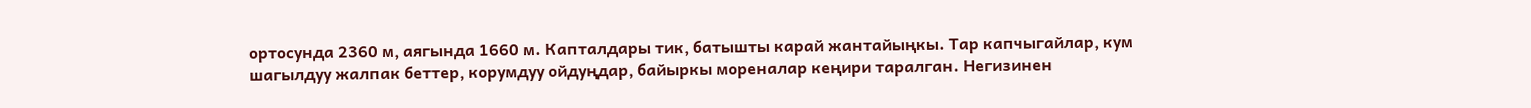ортосунда 2360 м, аягында 1660 м. Капталдары тик, батышты карай жантайыңкы. Тар капчыгайлар, кум шагылдуу жалпак беттер, корумдуу ойдуңдар, байыркы мореналар кеңири таралган. Негизинен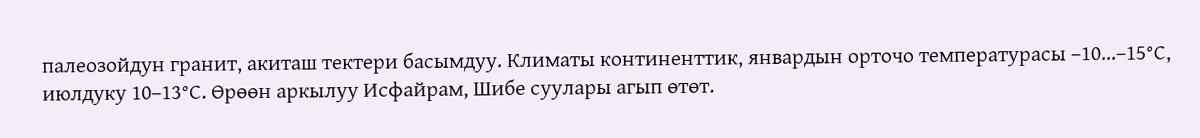палеозойдун гранит, акиташ тектери басымдуу. Климаты континенттик, январдын орточо температурасы –10...–15°С, июлдуку 10–13°С. Өрөөн аркылуу Исфайрам, Шибе суулары агып өтөт.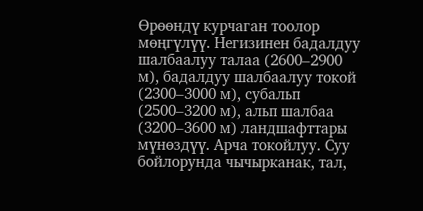Өрөөндү курчаган тоолор мөңгүлүү. Негизинен бадалдуу шалбаалуу талаа (2600–2900 м), бадалдуу шалбаалуу токой (2300–3000 м), субальп (2500–3200 м), альп шалбаа (3200–3600 м) ландшафттары мүнөздүү. Арча токойлуу. Суу бойлорунда чычырканак, тал,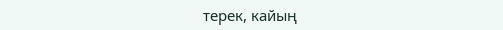терек, кайың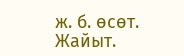ж. б. өсөт. Жайыт.